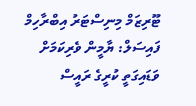ޓޫރިޒަމް މިނިސްޓަރު އިބްރާހިމް ފައިސަލް: ޔާމީން ވެރިކަމަށް ވަޑައިގަތީ ކުރީގެ ރައީސް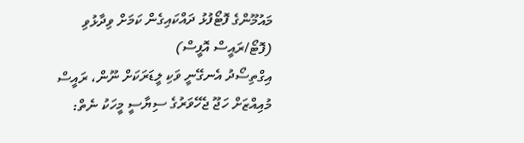މައުމޫންގެ ފޮޓޯފުޅު ދައްކައިގެން ކަމަށް ވިދާޅުވި (ފޮޓޯ/ރައީސް އޮފީސް)
އިގްތިސޯދު އެނގޭނީ ވަކި ލީޑަރަކަށް ނޫން، ރައީސް މުއިއްޒަށް ހަޖޫ ޖެހޭވަރުގެ ސިޔާސީ މީހަކު ނެތް: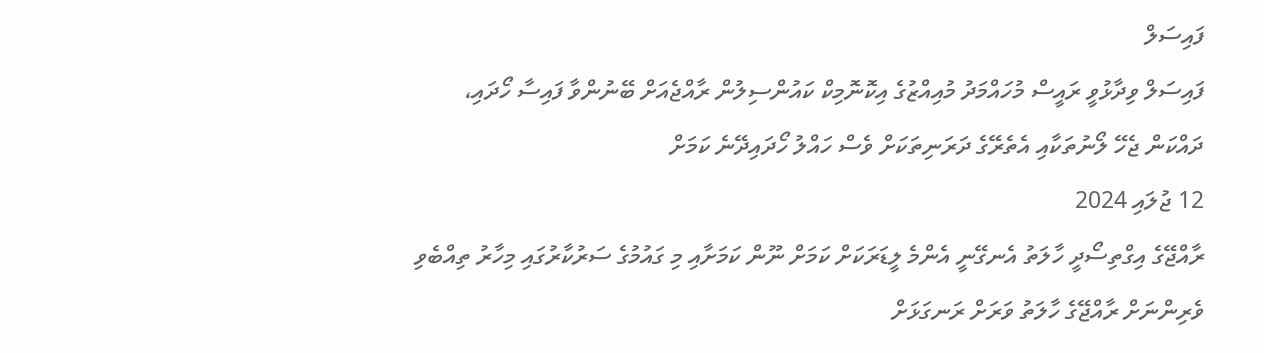ފައިސަލް
ފައިސަލް ވިދާޅުވީ ރައީސް މުހައްމަދު މުއިއްޒުގެ އިކޮނޮމިކް ކައުންސިލުން ރާއްޖެއަށް ބޭނުންވާ ފައިސާ ހޯދައި، ދައްކަން ޖެހޭ ލޯނުތަކާއި އެތެރޭގެ ދަރަނިތަކަށް ވެސް ހައްލު ހޯދައިދޭނެ ކަމަށް
12 ޖުލައި 2024
ރާއްޖޭގެ އިގްތިސޯދީ ހާލަތު އެނގޭނީ އެންމެ ލީޑަރަކަށް ކަމަށް ނޫން ކަމަށާއި މި ގައުމުގެ ސަރުކާރުގައި މިހާރު ތިއްބެވި ވެރިންނަށް ރާއްޖޭގެ ހާލަތު ވަރަށް ރަނގަޅަށް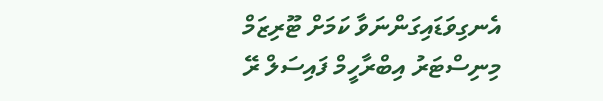އެނގިވަޑައިގަންނަވާ ކަމަށް ޓޫރިޒަމް މިނިސްޓަރު އިބްރާހީމް ފައިސަލް ރޭ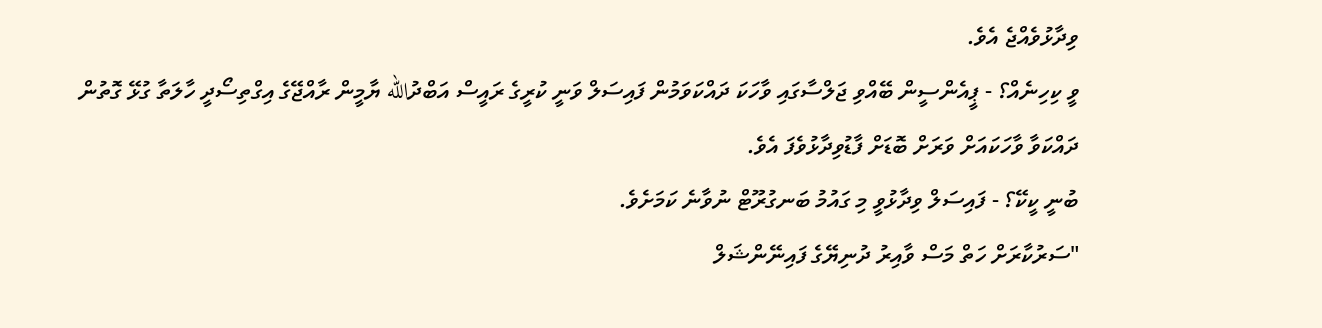ވިދާޅުވެއްޖެ އެވެ.
ވީ ކިހިނެއް؟ - ޕީއެންސީން ބޭއްވި ޖަލްސާގައި ވާހަކަ ދައްކަވަމުން ފައިސަލް ވަނީ ކުރީގެ ރައީސް އަބްދުالله ޔާމީން ރާއްޖޭގެ އިގްތިސޯދީ ހާލަތާ ގުޅޭ ގޮތުން ދައްކަވާ ވާހަކައަށް ވަރަށް ބޮޑަށް ފާޑުވިދާޅުވެފަ އެވެ.
ބުނީ ކީކޭ؟ - ފައިސަލް ވިދާޅުވީ މި ގައުމު ބަނގުރޫޓް ނުވާނެ ކަމަށެވެ.
"ސަރުކާރަށް ހަތް މަސް ވާއިރު ދުނިޔޭގެ ފައިނޭންޝަލް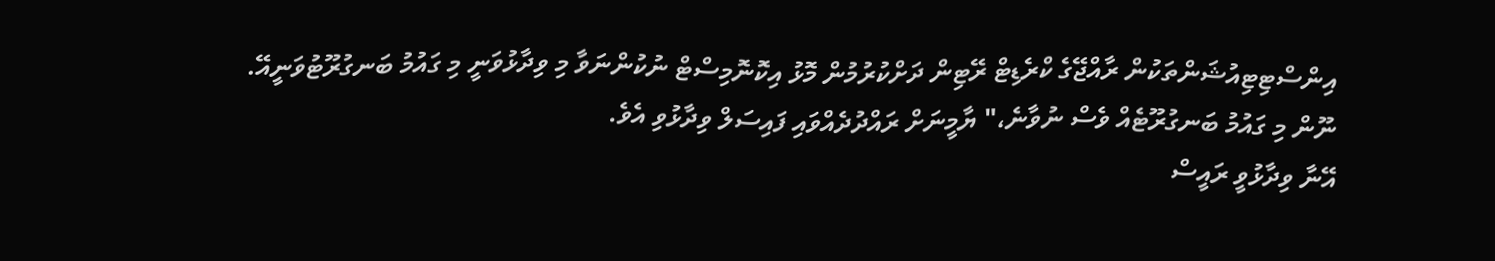އިންސްޓިޓިއުޝަންތަކުން ރާއްޖޭގެ ކްރެޑިޓް ރޭޓިން ދަށްކުރުމުން މޮޅު އިކޮނޮމިސްޓް ނުކުންނަވާ މި ވިދާޅުވަނީ މި ގައުމު ބަނގުރޫޓުވަނީއޭ. ނޫން މި ގައުމު ބަނގުރޫޓެއް ވެސް ނުވާނެ،" ޔާމީނަށް ރައްދުދެއްވައި ފައިސަލް ވިދާޅުވި އެވެ.
އޭނާ ވިދާޅުވީ ރައީސް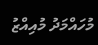މުހައްމަދު މުއިއްޒު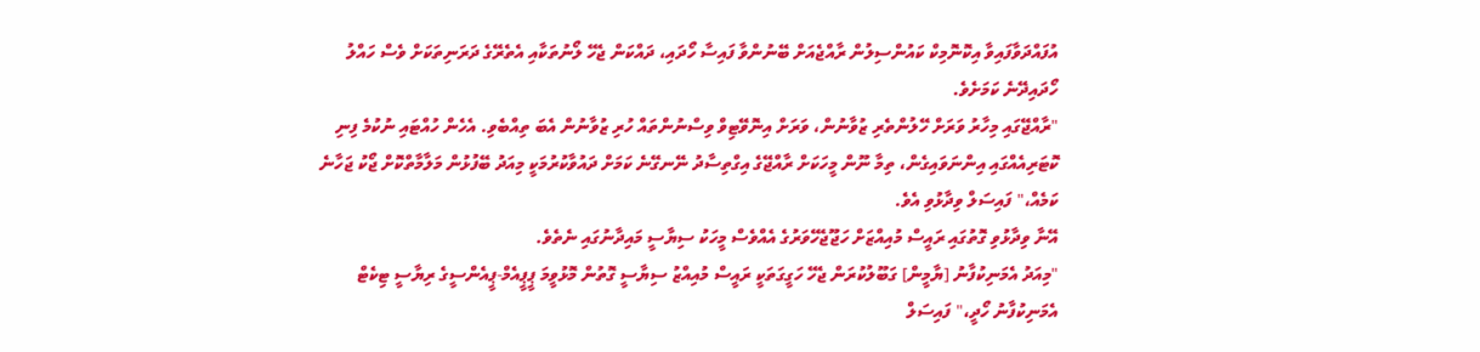އުފައްދަވާފައިވާ އިކޮނޮމިކް ކައުންސިލުން ރާއްޖެއަށް ބޭނުންވާ ފައިސާ ހޯދައި، ދައްކަން ޖެހޭ ލޯނުތަކާއި އެތެރޭގެ ދަރަނިތަކަށް ވެސް ހައްލު ހޯދައިދޭނެ ކަމަށެވެ.
"ރާއްޖޭގައި މިހާރު ވަރަށް ހޭލުންތެރި ޒުވާނުން، ވަރަށް އިނޮވޭޓިވް ވިސްނުންތައް ހުރި ޒުވާނުން އެބަ ތިއްބެވި. އެހެން ހުއްޓައި ނުކުމެ ފިނި ކޮޓަރިއެއްގައި އިންނަވައިގެން، ތިމާ ނޫން މީހަކަށް ރާއްޖޭގެ އިގްތިސާދު ނޭނގޭނެ ކަމަށް ދައުވާކުރުމަކީ މިއަދު ބޭފުޅުން މަލާމާތްކޮށް ޖޯކު ޖަހާނެ ކަމެއް،" ފައިސަލް ވިދާޅުވި އެވެ.
އޭނާ ވިދާޅުވި ގޮތުގައި ރައީސް މުއިއްޒަށް ހަޖޫޖެހޭވަރުގެ އެއްވެސް މީހަކު ސިޔާސީ މައިދާނުގައި ނެތެވެ.
"މިއަދު އެމަނިކުފާނު [ޔާމީން] ގަބޫލުކުރަން ޖެހޭ ހަގީގަތަކީ ރައީސް މުއިއްޒު ސިޔާސީ ގޮތުން މޮޅުވީމަ ޕީޕީއެމް-ޕީއެންސީގެ ރިޔާސީ ޓިކެޓް އެމަނިކުފާނު ހޯދީ،" ފައިސަލް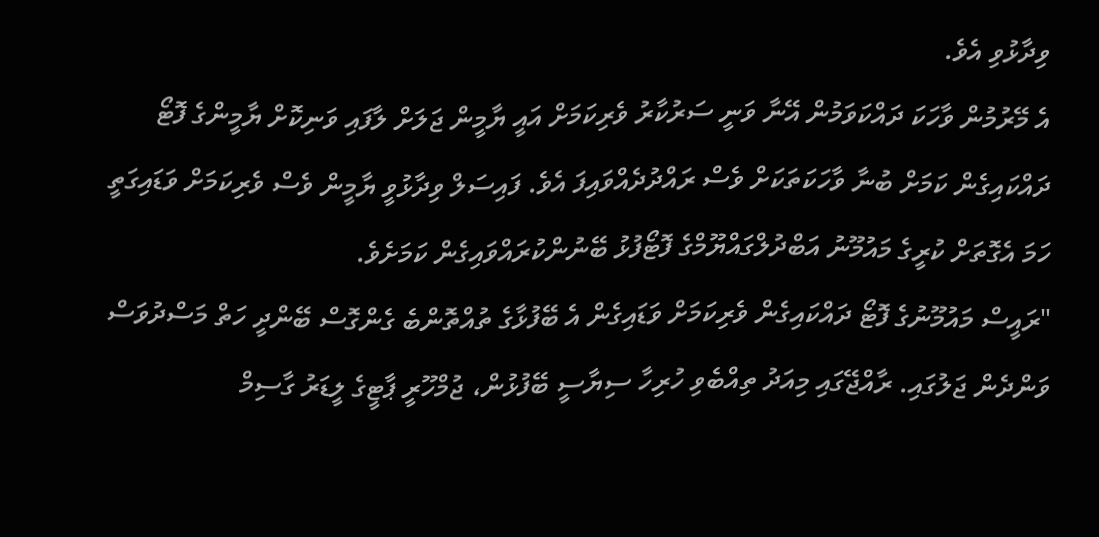ވިދާޅުވި އެވެ.
އެ މޭރުމުން ވާހަކަ ދައްކަވަމުން އޭނާ ވަނީ ސަރުކާރު ވެރިކަމަށް އައީ ޔާމީން ޖަލަށް ލާފައި ވަނިކޮށް ޔާމީންގެ ފޮޓޯ ދައްކައިގެން ކަމަށް ބުނާ ވާހަކަތަކަށް ވެސް ރައްދުދެއްވައިފަ އެވެ. ފައިސަލް ވިދާޅުވީ ޔާމީން ވެސް ވެރިކަމަށް ވަޑައިގަތީ ހަމަ އެގޮތަށް ކުރީގެ މައުމޫނު އަބްދުލްގައްޔޫމްގެ ފޮޓޯފުޅު ބޭނުންކުރައްވައިގެން ކަމަށެވެ.
"ރައީސް މައުމޫނުގެ ފޮޓޯ ދައްކައިގެން ވެރިކަމަށް ވަޑައިގެން އެ ބޭފުޅާގެ ތުއްތޮންބެ ގެންގޮސް ބޭންދީ ހަތް މަސްދުވަސް ވަންދެން ޖަލުގައި. ރާއްޖޭގައި މިއަދު ތިއްބެވި ހުރިހާ ސިޔާސީ ބޭފުޅުން، ޖުމްހޫރީ ޕާޓީގެ ލީޑަރު ގާސިމް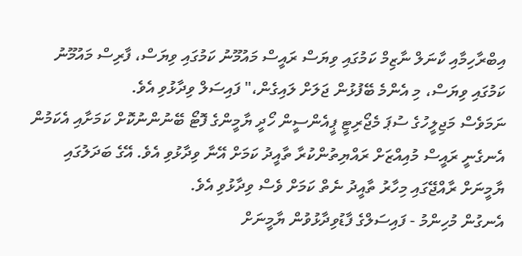އިބްރާހިމާއި ކާނަލް ނާޒިމް ކަމުގައި ވިޔަސް ރައީސް މައުމޫނު ކަމުގައި ވިޔަސް، ފާރިސް މައުމޫނު ކަމުގައި ވިޔަސް، މި އެންމެ ބޭފުޅުން ޖަލަށް ލައިގެން،" ފައިސަލް ވިދާޅުވި އެވެ.
ނަމަވެސް މަޖިލީހުގެ ސުޕަ މެޖޯރިޓީ ޕީއެންސީން ހޯދީ ޔާމީންގެ ފޮޓޯ ބޭނުންނުކޮށް ކަމަށާއި އެކަމުން އެނގެނީ ރައީސް މުއިއްޒަށް ރައްޔިތުންކުރާ ތާއީދު ކަމަށް އޭނާ ވިދާޅުވި އެވެ. އޭގެ ބަދަލުގައި ޔާމީނަށް ރާއްޖޭގައި މިހާރު ތާއީދު ނެތް ކަމަށް ވެސް ވިދާޅުވި އެވެ.
އެނގުން މުހިންމު - ފައިސަލްގެ ފާޑުވިދާޅުވުން ޔާމީނަށް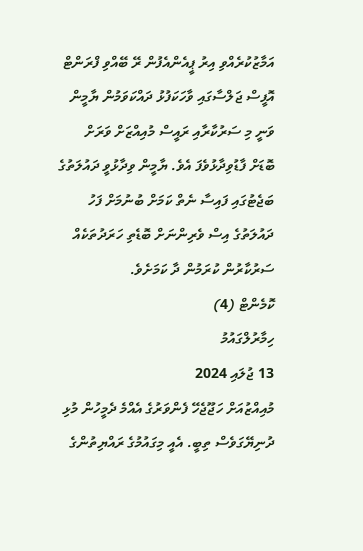އަމާޒުކުރެއްވި އިރު ޕީއެންއެފުން ރޭ ބޭއްވި ފްރަންޓް އޮފީސް ޖަލްސާގައި ވާހަކަފުޅު ދައްކަވަމުން ޔާމީން ވަނީ މި ސަރުކާރާއި ރައީސް މުއިއްޒަށް ވަރަށް ބޮޑަށް ފާޑުވިދާޅުވެފަ އެވެ. ޔާމީން ވިދާޅުވީ ދައުލަތުގެ ބަޖެޓުގައި ފައިސާ ނެތް ކަމަށް ބުނުމަށް ފަހު ދައުލަތުގެ އިސް ވެރިންނަށް ބޮޑެތި ހަރަދުތަކެއް ސަރުކާރުން ކުރަމުން ދާ ކަމަށެވެ.
ކޮމެންޓް (4)
ހިމާރުލްގައުމު
13 ޖުލައި 2024
މުއިއްޒުއަށް ހަޖޫޖެހޭ ފެންވަރުގެ އެއްމެ ދެމީހުން މުޅި ދުނިޔޭގަވެސް ތިބީ. އެއީ މިގައުމުގެ ރައްޔިތުންގެ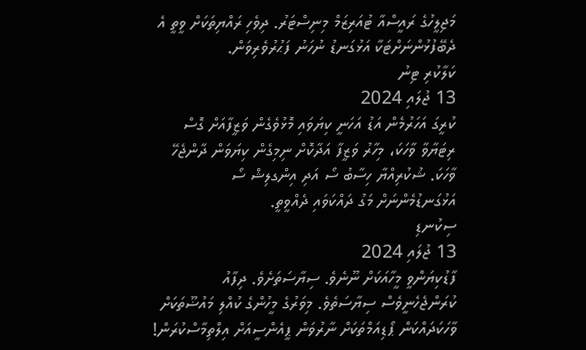މަޖިލީހުގެ ރައީސްއާ ޓުއަރިޒަމް މިނިސްޓަރު. ދިވެހި ރައްޔިތަކަށް ވީތީ އެ ދެބޭފުޅުންނަށްޓަކާ އަޅުގަނޑު ނުހަނު ފަޙުރުވެރިވަން.
ކަލާކުރި ޓިނު
13 ޖުލައި 2024
ކުރީގަ އަހަރުމެން އަޑު އަހަނީ ކިޔަވައި މޮޅުވެގެން ވަޒީފާއަށް ގޮސް ރިޓަޔާވާ ވާހަކަ، މިހާރު ވަޒީފާ އަދާކޮށް ނިމިގެން ކިޔަވަން ދާންޖެހޭ ވާހަކަ. ޝުކުރިއްޔާ ހިސާބު ސޯ އަދި އިންގލިޝް ސޯ އަޅުގަނޑުމެންނަށް މަގު ދައްކަވައި ދެއްވީތީ.
ސިކުނޑި
13 ޖުލައި 2024
ފާޑުކިޔަންވީ މީހާއަކަށް ނޫނެވެ. ސިޔާސަތަށެވެ. ދިފާއު ކުރަންޖެހެނީވެސް ސިޔާސަތެވެ. މިވަރުގެ މީހުންގެ ކުއްލި މައުޟޫތަކަށް ވާހަކަދައްކަން ޕޯޑިއަމްތަކަށް ނާރުވަން ޕީއެންސީއަށް އިލްތިމާސްކުރަން!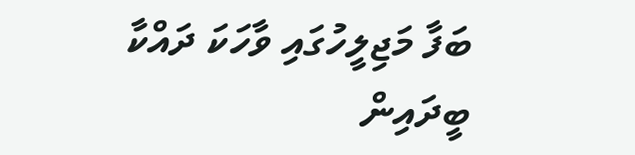ބަފާ މަޖިލީހުގައި ވާހަކަ ދައްކާ ބީދައިން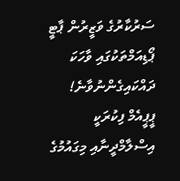ސަރުކާރުގެ ވަޒީރުން ޕާޓީ ޕޯޑިއަމްތަކުގައި ވާހަކަ ދައްކައިގެންނުވާނެ! ޕީޕީއެމް ފިކުރަކީ އިސްލާމްދީނާއި މިގައުމުގެ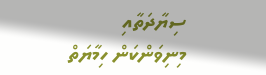ސިޔާދަތާއި މިނިވަންކަން ހިމާޔަތް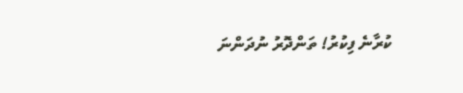ކުރާނެ ފިކުރު! ތަންދޮރު ނުދަންނަ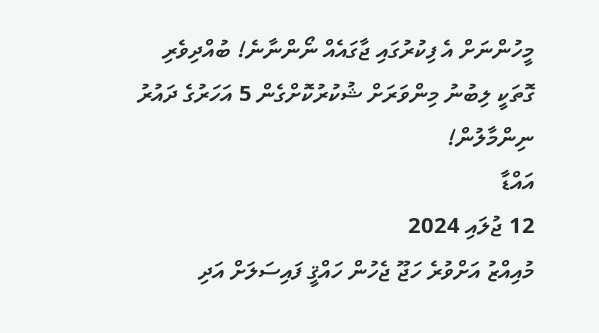މީހުންނަށް އެ ފިކުރުގައި ޖާގައެއް ނޯންނާނެ! ބުއްދިވެރި ގޮތަކީ ލިބުނު މިންވަރަށް ޝުކުރުކޮށްގެން 5 އަހަރުގެ ދައުރު ނިންމާލުން!
އައްޑާ
12 ޖުލައި 2024
މުއިއްޒު އަށްވުރެ ހަޖޫ ޖެހުން ހައްޤީ ފައިސަލަށް އަދި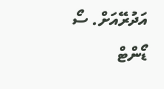އަދުރޭއަށް. ސޯ ޑޯންޓް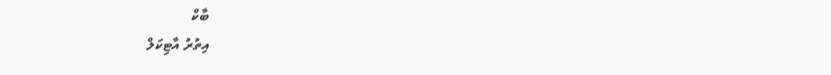ބާކް
އިތުރު އާޓިކަލް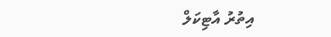އިތުރު އާޓިކަލް